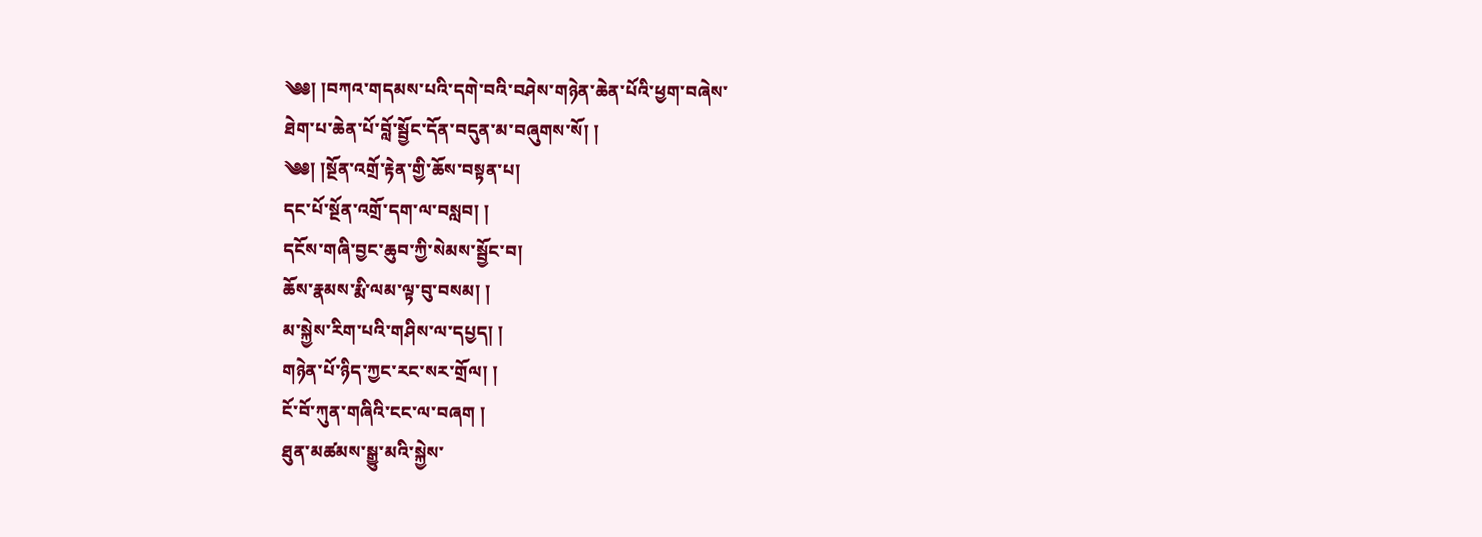༄༅། །བཀའ་གདམས་པའི་དགེ་བའི་བཤེས་གཉེན་ཆེན་པོའི་ཕྱག་བཞེས་
ཐེག་པ་ཆེན་པོ་བློ་སྦྱོང་དོན་བདུན་མ་བཞུགས་སོ། །
༄༅། །སྔོན་འགྲོ་རྟེན་གྱི་ཆོས་བསྟན་པ།
དང་པོ་སྔོན་འགྲོ་དག་ལ་བསླབ། །
དངོས་གཞི་བྱང་ཆུབ་ཀྱི་སེམས་སྦྱོང་བ།
ཆོས་རྣམས་རྨི་ལམ་ལྟ་བུ་བསམ། །
མ་སྐྱེས་རིག་པའི་གཤིས་ལ་དཔྱད། །
གཉེན་པོ་ཉིད་ཀྱང་རང་སར་གྲོལ། །
ངོ་བོ་ཀུན་གཞིའི་ངང་ལ་བཞག །
ཐུན་མཚམས་སྒྱུ་མའི་སྐྱེས་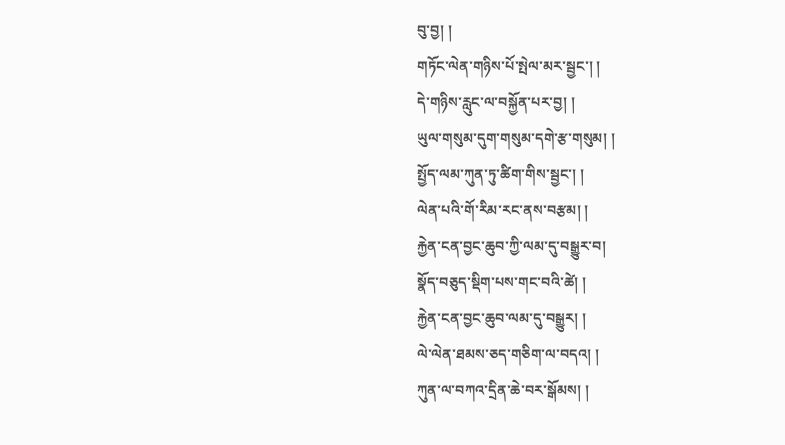བུ་བྱ། །
གཏོང་ལེན་གཉིས་པོ་སྤེལ་མར་སྦྱང་། །
དེ་གཉིས་རླུང་ལ་བསྐྱོན་པར་བྱ། །
ཡུལ་གསུམ་དུག་གསུམ་དགེ་རྩ་གསུམ། །
སྤྱོད་ལམ་ཀུན་ཏུ་ཚིག་གིས་སྦྱང་། །
ལེན་པའི་གོ་རིམ་རང་ནས་བརྩམ། །
རྐྱེན་ངན་བྱང་ཆུབ་ཀྱི་ལམ་དུ་བསྒྱུར་བ།
སྣོད་བཅུད་སྡིག་པས་གང་བའི་ཚེ། །
རྐྱེན་ངན་བྱང་ཆུབ་ལམ་དུ་བསྒྱུར། །
ལེ་ལེན་ཐམས་ཅད་གཅིག་ལ་བདའ། །
ཀུན་ལ་བཀའ་དྲིན་ཆེ་བར་སྒོམས། །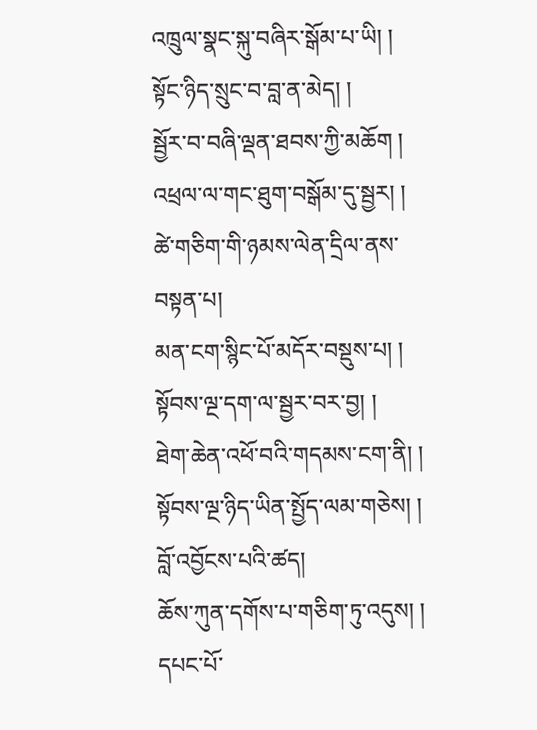འཁྲུལ་སྣང་སྐུ་བཞིར་སྒོམ་པ་ཡི། །
སྟོང་ཉིད་སྲུང་བ་བླ་ན་མེད། །
སྦྱོར་བ་བཞི་ལྡན་ཐབས་ཀྱི་མཆོག །
འཕྲལ་ལ་གང་ཐུག་བསྒོམ་དུ་སྦྱར། །
ཚེ་གཅིག་གི་ཉམས་ལེན་དྲིལ་ནས་བསྟན་པ།
མན་ངག་སྙིང་པོ་མདོར་བསྡུས་པ། །
སྟོབས་ལྔ་དག་ལ་སྦྱར་བར་བྱ། །
ཐེག་ཆེན་འཕོ་བའི་གདམས་ངག་ནི། །
སྟོབས་ལྔ་ཉིད་ཡིན་སྤྱོད་ལམ་གཅེས། །
བློ་འབྱོངས་པའི་ཚད།
ཆོས་ཀུན་དགོས་པ་གཅིག་ཏུ་འདུས། །
དཔང་པོ་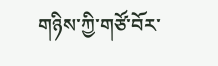གཉིས་ཀྱི་གཙོ་བོར་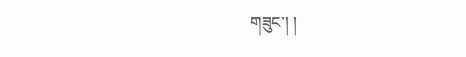གཟུང་། །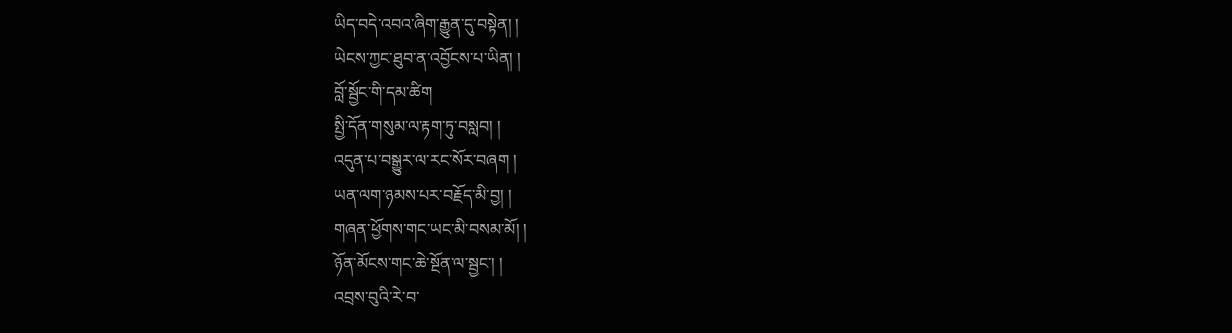ཡིད་བདེ་འབའ་ཞིག་རྒྱུན་དུ་བསྟེན། །
ཡེངས་ཀྱང་ཐུབ་ན་འབྱོངས་པ་ཡིན། །
བློ་སྦྱོང་གི་དམ་ཚིག
སྤྱི་དོན་གསུམ་ལ་རྟག་ཏུ་བསླབ། །
འདུན་པ་བསྒྱུར་ལ་རང་སོར་བཞག །
ཡན་ལག་ཉམས་པར་བརྗོད་མི་བྱ། །
གཞན་ཕྱོགས་གང་ཡང་མི་བསམ་མོ། །
ཉོན་མོངས་གང་ཆེ་སྔོན་ལ་སྦྱང་། །
འབྲས་བུའི་རེ་བ་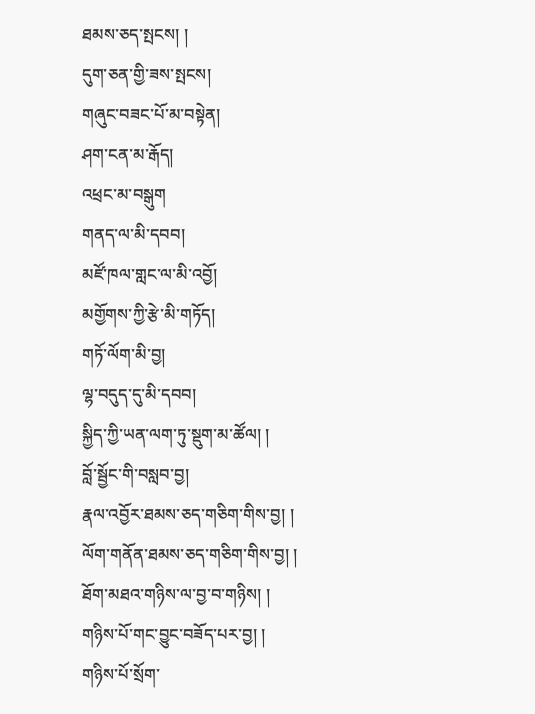ཐམས་ཅད་སྤངས། །
དུག་ཅན་གྱི་ཟས་སྤངས།
གཞུང་བཟང་པོ་མ་བསྟེན།
ཤག་ངན་མ་རྒོད།
འཕྲང་མ་བསྒུག
གནད་ལ་མི་དབབ།
མཛོ་ཁལ་གླང་ལ་མི་འབྱོ།
མགྱོགས་ཀྱི་རྩེ་མི་གཏོད།
གཏོ་ལོག་མི་བྱ།
ལྷ་བདུད་དུ་མི་དབབ།
སྐྱིད་ཀྱི་ཡན་ལག་ཏུ་སྡུག་མ་ཚོལ། །
བློ་སྦྱོང་གི་བསླབ་བྱ།
རྣལ་འབྱོར་ཐམས་ཅད་གཅིག་གིས་བྱ། །
ལོག་གནོན་ཐམས་ཅད་གཅིག་གིས་བྱ། །
ཐོག་མཐའ་གཉིས་ལ་བྱ་བ་གཉིས། །
གཉིས་པོ་གང་བྱུང་བཟོད་པར་བྱ། །
གཉིས་པོ་སྲོག་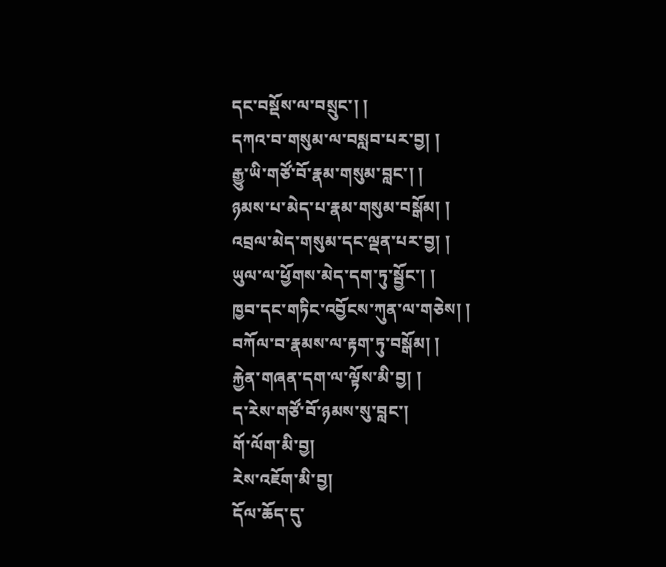དང་བསྡོས་ལ་བསྲུང་། །
དཀའ་བ་གསུམ་ལ་བསླབ་པར་བྱ། །
རྒྱུ་ཡི་གཙོ་བོ་རྣམ་གསུམ་བླང་། །
ཉམས་པ་མེད་པ་རྣམ་གསུམ་བསྒོམ། །
འབྲལ་མེད་གསུམ་དང་ལྡན་པར་བྱ། །
ཡུལ་ལ་ཕྱོགས་མེད་དག་ཏུ་སྦྱོང་། །
ཁྱབ་དང་གཏིང་འབྱོངས་ཀུན་ལ་གཅེས། །
བཀོལ་བ་རྣམས་ལ་རྟག་ཏུ་བསྒོམ། །
རྐྱེན་གཞན་དག་ལ་ལྟོས་མི་བྱ། །
ད་རེས་གཙོ་བོ་ཉམས་སུ་བླང་།
གོ་ལོག་མི་བྱ།
རེས་འཇོག་མི་བྱ།
དོལ་ཆོད་དུ་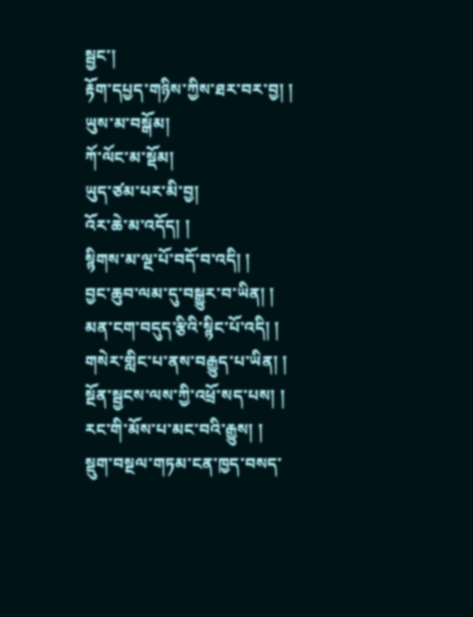སྦྱང་།
རྟོག་དཔྱད་གཉིས་ཀྱིས་ཐར་བར་བྱ། །
ཡུས་མ་བསྒོམ།
ཀོ་ལོང་མ་སྡོམ།
ཡུད་ཙམ་པར་མི་བྱ།
འོར་ཆེ་མ་འདོད། །
སྙིགས་མ་ལྔ་པོ་བདོ་བ་འདི། །
བྱང་ཆུབ་ལམ་དུ་བསྒྱུར་བ་ཡིན། །
མན་ངག་བདུད་རྩིའི་སྙིང་པོ་འདི། །
གསེར་གླིང་པ་ནས་བརྒྱུད་པ་ཡིན། །
སྔོན་སྦྱངས་ལས་ཀྱི་འཕྲོ་སད་པས། །
རང་གི་མོས་པ་མང་བའི་རྒྱུས། །
སྡུག་བསྔལ་གཏམ་ངན་ཁྱད་བསད་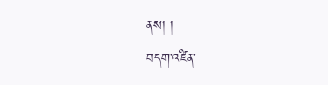ནས། །
བདག་འཛིན་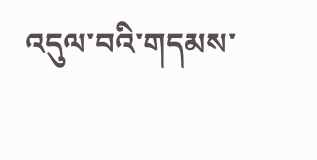འདུལ་བའི་གདམས་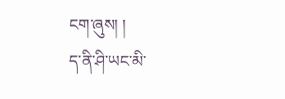ངག་ཞུས། །
ད་ནི་ཤི་ཡང་མི་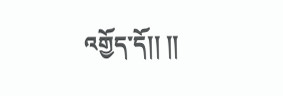འགྱོད་དོ།། །།